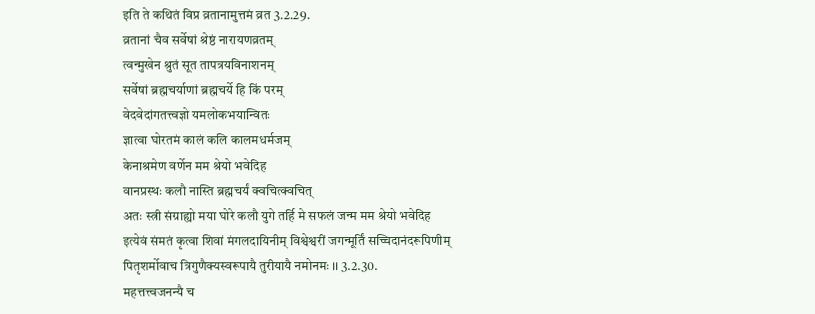इति ते कथितं विप्र व्रतानामुत्तमं व्रत 3.2.29.
व्रतानां चैव सर्वेषां श्रेष्ठं नारायणव्रतम्
त्वन्मुखेन श्रुतं सूत तापत्रयविनाशनम्
सर्वेषां ब्रह्मचर्याणां ब्रह्मचर्ये हि किं परम्
वेदवेदांगतत्त्वज्ञो यमलोकभयान्वितः
ज्ञात्वा घोरतमं कालं कलि कालमधर्मजम्
केनाश्रमेण वर्णेन मम श्रेयो भवेदिह
वानप्रस्थः कलौ नास्ति ब्रह्मचर्यं क्वचित्क्वचित्
अतः स्त्री संग्राह्यो मया घोरे कलौ युगे तर्हि मे सफलं जन्म मम श्रेयो भवेदिह
इत्येवं संमतं कृत्वा शिवां मंगलदायिनीम् विश्वेश्वरीं जगन्मूर्तिं सच्चिदानंदरूपिणीम्
पितृशर्मोवाच त्रिगुणैक्यस्वरूपायै तुरीयायै नमोनमः ।। 3.2.30.
महत्तत्त्वजनन्यै च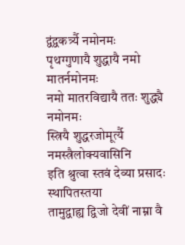द्वंद्वकर्त्र्यै नमोनमः
पृथग्गुणायै शुद्धायै नमो मातर्नमोनमः
नमो मातरविद्यायै ततः शुद्ध्यै नमोनमः
स्त्रियै शुद्धरजोमूर्त्यै नमस्त्रैलोक्यवासिनि
इति श्रुत्वा स्तवं देव्या प्रसादः स्थापितस्तया
तामुद्वाह्य द्विजो देवीं नाम्ना वै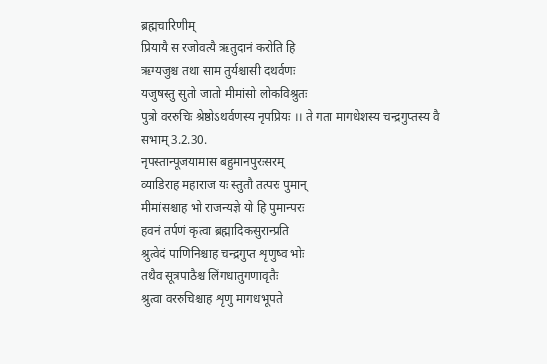ब्रह्मचारिणीम्
प्रियायै स रजोवत्यै ऋतुदानं करोति हि
ऋग्यजुश्च तथा साम तुर्यश्चासी दथर्वणः
यजुषस्तु सुतो जातो मीमांसो लोकविश्रुतः
पुत्रो वररुचिः श्रेष्ठोऽथर्वणस्य नृपप्रियः ।। ते गता मागधेशस्य चन्द्रगुप्तस्य वै सभाम् 3.2.30.
नृपस्तान्पूजयामास बहुमानपुरःसरम्
व्याडिराह महाराज यः स्तुतौ तत्परः पुमान्
मीमांसश्चाह भो राजन्यज्ञे यो हि पुमान्परः
हवनं तर्पणं कृत्वा ब्रह्मादिकसुरान्प्रति
श्रुत्वेदं पाणिनिश्चाह चन्द्रगुप्त शृणुष्व भोः
तथैव सूत्रपाठैश्च लिंगधातुगणावृतैः
श्रुत्वा वररुचिश्चाह शृणु मागधभूपते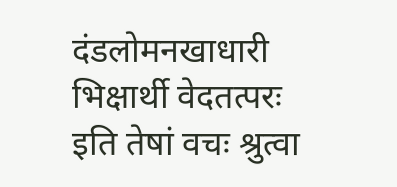दंडलोमनखाधारी भिक्षार्थी वेदतत्परः
इति तेषां वचः श्रुत्वा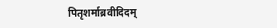पितृशर्माब्रवीदिदम्